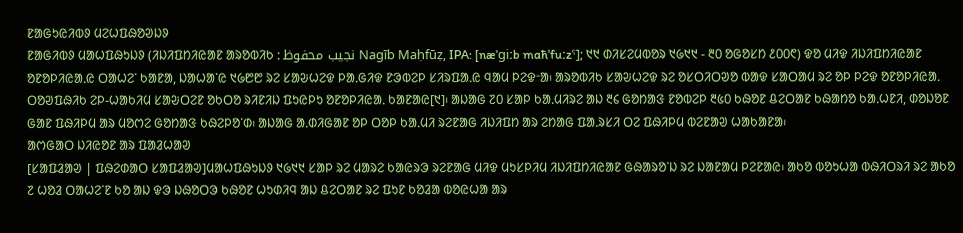ᱱᱟᱜᱩᱭᱤᱵᱽ ᱢᱮᱦᱯᱷᱚᱣᱡᱽ
ᱱᱟᱜᱤᱵᱽ ᱢᱟᱦᱯᱷᱩᱡᱽ (ᱤᱡᱤᱯᱴᱤᱭᱟᱱ ᱟᱨᱚᱵᱤᱠ ᱺ نجيب محفوظ Nagīb Maḥfūẓ, IPA: [næˈɡiːb mɑħˈfuːzˤ]; ᱑᱑ ᱰᱤᱥᱮᱢᱵᱚᱨ ᱑᱙᱑᱑ - ᱓᱐ ᱚᱜᱚᱥᱴ ᱒᱐᱐᱖) ᱫᱚ ᱢᱤᱫ ᱤᱡᱤᱯᱴᱤᱭᱟᱱ ᱚᱱᱚᱞᱤᱭᱟᱹᱭ ᱛᱟᱦᱮᱸ ᱠᱟᱱᱟ, ᱡᱟᱦᱟᱸᱭ ᱑᱙᱘᱘ ᱨᱮ ᱥᱟᱶᱦᱮᱫ ᱞᱟᱹᱜᱤᱫ ᱱᱳᱵᱮᱞ ᱥᱤᱨᱯᱟᱹᱭ ᱧᱟᱢ ᱞᱮᱫᱼᱟ᱾ ᱟᱨᱚᱵᱤᱠ ᱥᱟᱶᱦᱮᱫ ᱨᱮ ᱚᱥᱛᱤᱛᱣᱚ ᱵᱟᱫ ᱥᱟᱛᱟᱢ ᱨᱮ ᱚᱞ ᱞᱮᱫ ᱚᱱᱚᱞᱤᱭᱟᱹ ᱛᱚᱣᱯᱷᱤᱠ ᱮᱞ-ᱦᱟᱠᱤᱢ ᱥᱟᱶᱛᱮᱱ ᱚᱠᱛᱚ ᱨᱤᱱᱤᱡ ᱯᱩᱭᱞᱩ ᱚᱱᱚᱞᱤᱭᱟᱹ ᱠᱟᱱᱟᱭ[᱑]᱾ ᱟᱡᱟᱜ ᱗᱐ ᱥᱟᱞ ᱠᱟᱹᱢᱤᱨᱮ ᱟᱡ ᱓᱔ ᱜᱚᱴᱟᱝ ᱱᱚᱵᱮᱞ ᱓᱕᱐ ᱠᱷᱚᱱ ᱪᱮᱛᱟᱱ ᱠᱷᱟᱴᱚ ᱠᱟᱹᱦᱱᱤ, ᱰᱚᱡᱚᱱ ᱜᱟᱱ ᱯᱷᱤᱞᱢ ᱟᱨ ᱢᱚᱬᱮ ᱜᱚᱴᱟᱝ ᱠᱷᱮᱞᱚᱸᱰ᱾ ᱟᱡᱟᱜ ᱟᱹᱰᱤᱜᱟᱱ ᱚᱞ ᱛᱚᱞ ᱠᱟᱹᱢᱤ ᱨᱮᱱᱟᱜ ᱤᱡᱤᱯᱴ ᱟᱨ ᱮᱴᱟᱜ ᱯᱟᱹᱨᱥᱤ ᱛᱮ ᱯᱷᱤᱞᱢ ᱵᱮᱱᱟᱣ ᱦᱟᱠᱟᱱᱟ᱾
ᱟᱬᱜᱟᱛ ᱡᱤᱭᱚᱱ ᱟᱨ ᱯᱟᱲᱦᱟᱣ
[ᱥᱟᱯᱲᱟᱣ | ᱯᱷᱮᱰᱟᱛ ᱥᱟᱯᱲᱟᱣ]ᱢᱟᱦᱯᱷᱩᱡᱽ ᱑᱙᱑᱑ ᱥᱟᱞ ᱨᱮ ᱢᱟᱨᱮ ᱠᱟᱭᱨᱳ ᱨᱮᱱᱟᱜ ᱢᱤᱫ ᱢᱩᱥᱞᱤᱢ ᱤᱡᱤᱯᱴᱤᱭᱟᱱ ᱜᱷᱟᱨᱚᱸᱡ ᱨᱮ ᱡᱟᱱᱟᱢ ᱞᱮᱱᱟᱭ᱾ ᱟᱠᱚ ᱵᱚᱩᱦᱟ ᱵᱷᱤᱛᱨᱤ ᱨᱮ ᱟᱠᱚ ᱗ ᱦᱚᱲ ᱛᱟᱦᱮᱸᱱ ᱠᱚ ᱟᱡ ᱫᱳ ᱡᱷᱚᱛᱳ ᱠᱷᱚᱱ ᱦᱩᱰᱤᱧ ᱟᱡ ᱪᱮᱛᱟᱱ ᱨᱮ ᱯᱩᱱ ᱠᱚᱲᱟ ᱵᱚᱭᱦᱟ ᱟᱨ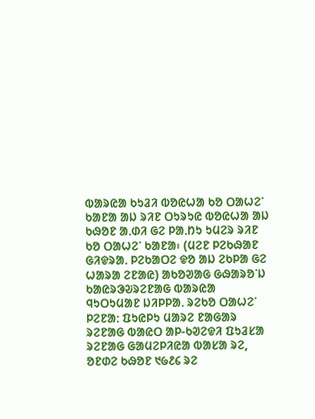ᱵᱟᱨᱭᱟ ᱠᱩᱲᱤ ᱵᱚᱭᱦᱟ ᱠᱚ ᱛᱟᱦᱮᱸ ᱠᱟᱱᱟ ᱟᱡ ᱨᱤᱱ ᱛᱩᱨᱩᱭ ᱵᱚᱭᱦᱟ ᱟᱡ ᱠᱷᱚᱱ ᱟᱹᱰᱤ ᱜᱮ ᱞᱟᱹᱴᱩ ᱩᱢᱮᱨ ᱨᱤᱱ ᱠᱚ ᱛᱟᱦᱮᱸ ᱠᱟᱱᱟ᱾ (ᱢᱮᱱ ᱞᱮᱠᱷᱟᱱ ᱜᱤᱫᱨᱟᱹ ᱞᱮᱠᱟᱛᱮ ᱫᱚ ᱟᱡ ᱮᱠᱞᱟ ᱜᱮ ᱦᱟᱨᱟ ᱮᱱᱟᱭ) ᱟᱠᱚᱣᱟᱜ ᱜᱷᱟᱨᱚᱸᱡ ᱠᱟᱭᱨᱳᱶᱨᱮᱱᱟᱜ ᱵᱟᱨᱭᱟ ᱧᱩᱛᱩᱢᱟᱱ ᱡᱤᱞᱞᱟᱹ ᱨᱮᱠᱚ ᱛᱟᱦᱮᱸ ᱞᱮᱱᱟᱺ ᱯᱩᱭᱞᱩ ᱢᱟᱨᱮ ᱱᱟᱜᱟᱨ ᱨᱮᱱᱟᱜ ᱵᱟᱭᱛ ᱟᱞ-ᱠᱣᱮᱫᱤ ᱯᱩᱲᱥᱟ ᱨᱮᱱᱟᱜ ᱜᱟᱢᱮᱞᱤᱭᱟ ᱵᱟᱥᱟ ᱨᱮ, ᱚᱱᱰᱮ ᱠᱷᱚᱱ ᱑᱙᱒᱔ ᱨᱮ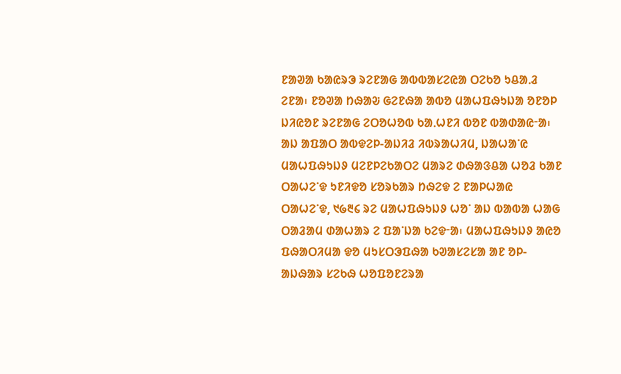ᱱᱟᱣᱟ ᱠᱟᱭᱨᱳ ᱨᱮᱱᱟᱜ ᱟᱵᱵᱟᱥᱮᱭᱟ ᱛᱮᱠᱚ ᱩᱪᱟᱹᱲ ᱮᱱᱟ᱾ ᱱᱚᱣᱟ ᱴᱷᱟᱶ ᱜᱮᱱᱷᱟ ᱟᱵᱚ ᱢᱟᱦᱯᱷᱩᱡᱟ ᱚᱱᱚᱞ ᱡᱤᱭᱚᱱ ᱨᱮᱱᱟᱜ ᱮᱛᱚᱦᱚᱵ ᱠᱟᱹᱦᱱᱤ ᱵᱚᱱ ᱵᱟᱰᱟᱭᱼᱟ᱾ ᱟᱡ ᱟᱯᱟᱛ ᱟᱵᱫᱮᱞ-ᱟᱡᱤᱲ ᱤᱵᱨᱟᱦᱤᱢ, ᱡᱟᱦᱟᱸᱭ ᱢᱟᱦᱯᱷᱩᱡᱽ ᱢᱮᱱᱞᱮᱠᱟᱛᱮ ᱢᱟᱨᱮ ᱰᱷᱟᱝᱪᱟ ᱦᱚᱲ ᱠᱟᱱ ᱛᱟᱦᱮᱸᱫ ᱩᱱᱤᱫᱚ ᱥᱚᱨᱠᱟᱨ ᱴᱷᱮᱫ ᱮ ᱱᱟᱞᱦᱟᱭ ᱛᱟᱦᱮᱸᱫ, ᱑᱙᱓᱔ ᱨᱮ ᱢᱟᱦᱯᱷᱩᱡᱽ ᱦᱚᱸ ᱟᱡ ᱵᱟᱵᱟ ᱦᱟᱜ ᱛᱟᱲᱟᱢ ᱰᱟᱦᱟᱨ ᱮ ᱯᱟᱸᱡᱟ ᱠᱮᱫᱼᱟ᱾ ᱢᱟᱦᱯᱷᱩᱡᱽ ᱟᱭᱚ ᱯᱷᱟᱛᱤᱢᱟ ᱫᱚ ᱢᱩᱥᱛᱳᱯᱷᱟ ᱠᱣᱟᱥᱮᱥᱟ ᱟᱱ ᱚᱞ-ᱟᱡᱷᱟᱨ ᱥᱮᱠᱷ ᱦᱚᱯᱚᱱᱮᱨᱟ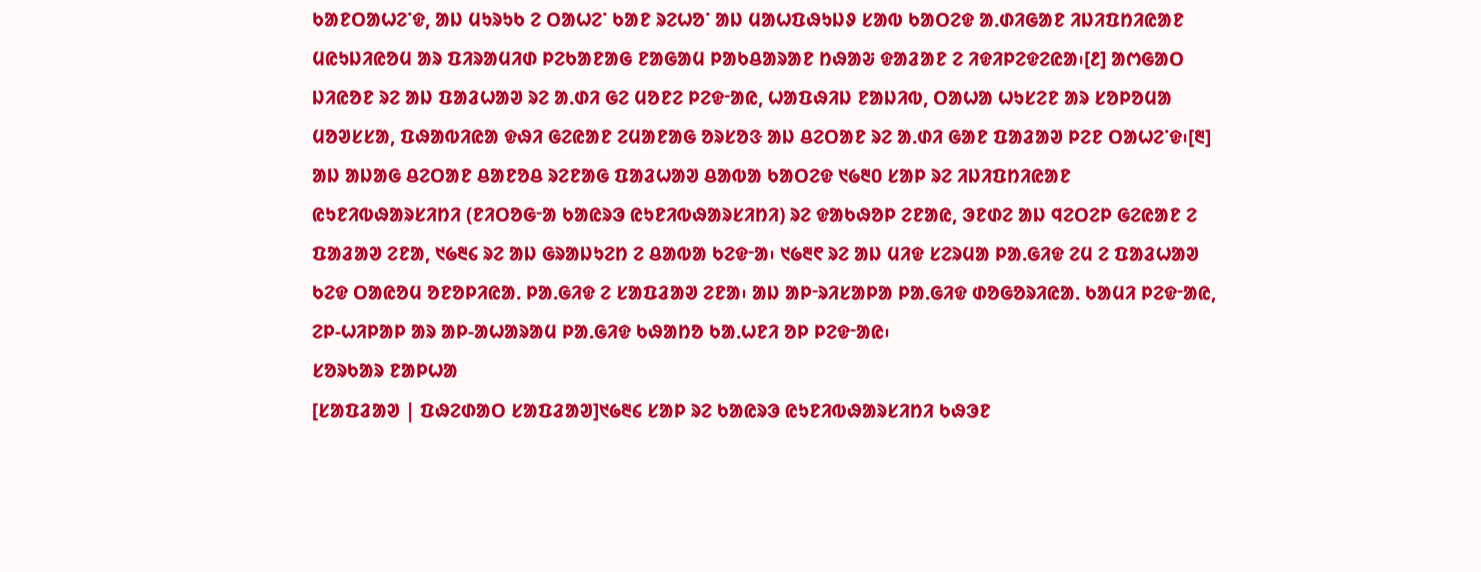ᱠᱟᱱᱛᱟᱦᱮᱸᱫ, ᱟᱡ ᱢᱩᱨᱩᱠ ᱮ ᱛᱟᱦᱮᱸ ᱠᱟᱱ ᱨᱮᱦᱚᱸ ᱟᱡ ᱢᱟᱦᱯᱷᱩᱡᱽ ᱥᱟᱵ ᱠᱟᱛᱮᱫ ᱟᱹᱰᱤᱜᱟᱱ ᱤᱡᱤᱯᱴᱤᱭᱟᱱ ᱢᱭᱩᱡᱤᱭᱚᱢ ᱟᱨ ᱯᱤᱨᱟᱢᱤᱰ ᱞᱮᱠᱟᱱᱟᱜ ᱱᱟᱜᱟᱢ ᱞᱟᱠᱪᱟᱨᱟᱱ ᱴᱷᱟᱶ ᱫᱟᱲᱟᱱ ᱮ ᱤᱫᱤᱞᱮᱫᱮᱭᱟ᱾[᱒] ᱟᱬᱜᱟᱛ ᱡᱤᱭᱚᱱ ᱨᱮ ᱟᱡ ᱯᱟᱲᱦᱟᱣ ᱨᱮ ᱟᱹᱰᱤ ᱜᱮ ᱢᱚᱱᱮ ᱞᱮᱫᱼᱟᱭ, ᱦᱟᱯᱷᱤᱡ ᱱᱟᱡᱤᱵ, ᱛᱟᱦᱟ ᱦᱩᱥᱮᱱ ᱟᱨ ᱥᱚᱞᱚᱢᱟ ᱢᱚᱣᱥᱥᱟ, ᱯᱷᱟᱵᱤᱭᱟ ᱫᱷᱤ ᱜᱮᱭᱟᱱ ᱮᱢᱟᱱᱟᱜ ᱚᱨᱥᱚᱝ ᱟᱡ ᱪᱮᱛᱟᱱ ᱨᱮ ᱟᱹᱰᱤ ᱜᱟᱱ ᱯᱟᱲᱟᱣ ᱞᱮᱱ ᱛᱟᱦᱮᱸᱫ᱾[᱓] ᱟᱡ ᱟᱡᱟᱜ ᱪᱮᱛᱟᱱ ᱪᱟᱱᱚᱪ ᱨᱮᱱᱟᱜ ᱯᱟᱲᱦᱟᱣ ᱪᱟᱵᱟ ᱠᱟᱛᱮᱫ ᱑᱙᱓᱐ ᱥᱟᱞ ᱨᱮ ᱤᱡᱤᱯᱴᱤᱭᱟᱱ ᱭᱩᱱᱤᱵᱷᱟᱨᱥᱤᱴᱤ (ᱱᱤᱛᱚᱜᱼᱟ ᱠᱟᱭᱨᱳ ᱭᱩᱱᱤᱵᱷᱟᱨᱥᱤᱴᱤ) ᱨᱮ ᱫᱟᱠᱷᱚᱞ ᱮᱱᱟᱭ, ᱳᱱᱰᱮ ᱟᱡ ᱧᱮᱛᱮᱞ ᱜᱮᱭᱟᱱ ᱮ ᱯᱟᱲᱟᱣ ᱮᱱᱟ, ᱑᱙᱓᱔ ᱨᱮ ᱟᱡ ᱜᱨᱟᱡᱩᱮᱴ ᱮ ᱪᱟᱵᱟ ᱠᱮᱫᱼᱟ᱾ ᱑᱙᱓᱖ ᱨᱮ ᱟᱡ ᱢᱤᱫ ᱥᱮᱨᱢᱟ ᱞᱟᱹᱜᱤᱫ ᱮᱢ ᱮ ᱯᱟᱲᱦᱟᱣ ᱠᱮᱫ ᱛᱟᱭᱚᱢ ᱚᱱᱚᱞᱤᱭᱟᱹ ᱞᱟᱹᱜᱤᱫ ᱮ ᱥᱟᱯᱲᱟᱣ ᱮᱱᱟ᱾ ᱟᱡ ᱟᱞᱼᱨᱤᱥᱟᱞᱟ ᱞᱟᱹᱜᱤᱫ ᱰᱚᱜᱚᱨᱤᱭᱟᱹ ᱠᱟᱢᱤ ᱞᱮᱫᱼᱟᱭ, ᱮᱞ-ᱦᱤᱞᱟᱞ ᱟᱨ ᱟᱞ-ᱟᱦᱟᱨᱟᱢ ᱞᱟᱹᱜᱤᱫ ᱠᱷᱟᱴᱚ ᱠᱟᱹᱦᱱᱤ ᱚᱞ ᱞᱮᱫᱼᱟᱭ᱾
ᱥᱚᱨᱠᱟᱨ ᱱᱟᱞᱦᱟ
[ᱥᱟᱯᱲᱟᱣ | ᱯᱷᱮᱰᱟᱛ ᱥᱟᱯᱲᱟᱣ]᱑᱙᱓᱔ ᱥᱟᱞ ᱨᱮ ᱠᱟᱭᱨᱳ ᱭᱩᱱᱤᱵᱷᱟᱨᱥᱤᱴᱤ ᱠᱷᱳᱱ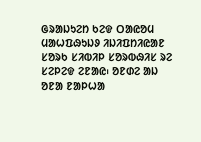ᱜᱨᱟᱡᱩᱮᱴ ᱠᱮᱫ ᱛᱟᱭᱚᱢ ᱢᱟᱦᱯᱷᱩᱡᱽ ᱤᱡᱤᱯᱴᱤᱭᱟᱱ ᱥᱚᱨᱠ ᱥᱤᱵᱤᱞ ᱥᱚᱨᱵᱷᱤᱥ ᱨᱮ ᱥᱮᱞᱮᱫ ᱮᱱᱟᱭ᱾ ᱚᱱᱰᱮ ᱟᱡ ᱚᱱᱟ ᱱᱟᱞᱦᱟ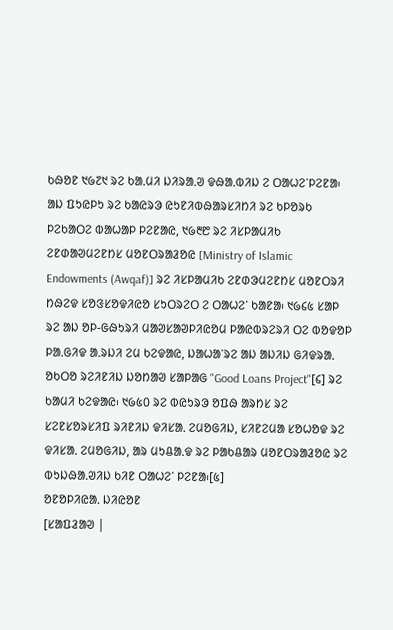ᱠᱷᱚᱱ ᱑᱙᱗᱑ ᱨᱮ ᱠᱟᱹᱢᱤ ᱡᱤᱨᱟᱹᱣ ᱫᱷᱟᱹᱵᱤᱡ ᱮ ᱛᱟᱦᱮᱸᱞᱮᱱᱟ᱾ ᱟᱡ ᱯᱩᱭᱞᱩ ᱨᱮ ᱠᱟᱭᱨᱳ ᱭᱩᱱᱤᱵᱷᱟᱨᱥᱤᱴᱤ ᱨᱮ ᱠᱞᱚᱨᱠ ᱞᱮᱠᱟᱛᱮ ᱵᱟᱦᱟᱞ ᱞᱮᱱᱟᱭ, ᱑᱙᱓᱘ ᱨᱮ ᱤᱥᱞᱟᱢᱤᱠ ᱮᱱᱰᱟᱣᱢᱮᱱᱴᱥ ᱢᱚᱱᱛᱨᱟᱲᱚᱭ [Ministry of Islamic Endowments (Awqaf)] ᱨᱮ ᱤᱥᱞᱟᱢᱤᱠ ᱮᱱᱰᱳᱢᱮᱱᱴᱥ ᱢᱚᱱᱛᱨᱤ ᱴᱷᱮᱫ ᱥᱚᱝᱥᱚᱫᱤᱭᱚ ᱥᱩᱛᱨᱮᱛ ᱮ ᱛᱟᱦᱮᱸ ᱠᱟᱱᱟ᱾ ᱑᱙᱔᱕ ᱥᱟᱞ ᱨᱮ ᱟᱡ ᱚᱞ-ᱜᱷᱩᱨᱤ ᱢᱟᱣᱥᱟᱣᱞᱤᱭᱚᱢ ᱞᱟᱭᱵᱨᱮᱨᱤ ᱛᱮ ᱵᱚᱫᱚᱞ ᱞᱟᱹᱜᱤᱫ ᱟᱹᱨᱡᱤ ᱮᱢ ᱠᱮᱫᱟᱭ, ᱡᱟᱦᱟᱸᱨᱮ ᱟᱡ ᱟᱡᱤᱡ ᱜᱤᱫᱨᱟᱹ ᱚᱠᱛᱚ ᱨᱮᱤᱱᱤᱡ ᱡᱚᱴᱟᱣ ᱥᱟᱞᱟᱜ "Good Loans Project"[᱔] ᱨᱮ ᱠᱟᱢᱤ ᱠᱮᱫᱟᱭ᱾ ᱑᱙᱕᱐ ᱨᱮ ᱵᱭᱩᱨᱳ ᱚᱯᱷ ᱟᱨᱴᱥ ᱨᱮ ᱥᱮᱱᱥᱚᱨᱥᱤᱯ ᱨᱤᱱᱤᱡ ᱫᱤᱥᱟᱹ ᱮᱢᱚᱜᱤᱡ, ᱥᱤᱱᱮᱢᱟ ᱥᱚᱦᱚᱫ ᱨᱮ ᱫᱤᱥᱟᱹ ᱮᱢᱚᱜᱤᱡ, ᱟᱨ ᱢᱩᱪᱟᱹᱫ ᱨᱮ ᱞᱟᱠᱪᱟᱨ ᱢᱚᱱᱛᱨᱟᱲᱚᱭ ᱨᱮ ᱵᱩᱡᱷᱟᱹᱣᱤᱡ ᱠᱤᱱ ᱛᱟᱦᱮᱸ ᱞᱮᱱᱟ᱾[᱕]
ᱚᱱᱚᱞᱤᱭᱟᱹ ᱡᱤᱭᱚᱱ
[ᱥᱟᱯᱲᱟᱣ |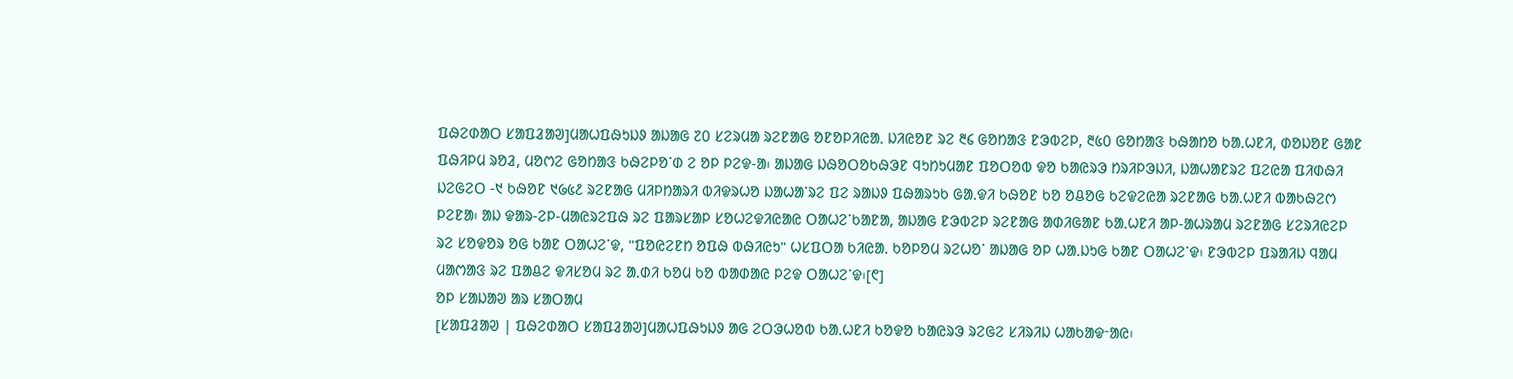ᱯᱷᱮᱰᱟᱛ ᱥᱟᱯᱲᱟᱣ]ᱢᱟᱦᱯᱷᱩᱡᱽ ᱟᱡᱟᱜ ᱗᱐ ᱥᱮᱨᱢᱟ ᱨᱮᱱᱟᱜ ᱚᱱᱚᱞᱤᱭᱟᱹ ᱡᱤᱭᱚᱱ ᱨᱮ ᱓᱔ ᱜᱚᱴᱟᱝ ᱱᱳᱵᱮᱞ, ᱓᱕᱐ ᱜᱚᱴᱟᱝ ᱠᱷᱟᱴᱚ ᱠᱟᱹᱦᱱᱤ, ᱰᱚᱡᱚᱱ ᱜᱟᱱ ᱯᱷᱤᱞᱢ ᱨᱚᱲ, ᱢᱚᱬᱮ ᱜᱚᱴᱟᱝ ᱠᱷᱮᱞᱚᱸᱰ ᱮ ᱚᱞ ᱞᱮᱫ-ᱟ᱾ ᱟᱡᱟᱜ ᱡᱷᱚᱛᱚᱠᱷᱳᱱ ᱧᱩᱴᱩᱢᱟᱱ ᱯᱚᱛᱚᱵ ᱫᱚ ᱠᱟᱭᱨᱳ ᱴᱨᱤᱞᱳᱡᱤ, ᱡᱟᱦᱟᱱᱨᱮ ᱯᱮᱭᱟ ᱯᱤᱰᱷᱤ ᱡᱮᱜᱮᱛ -᱑ ᱠᱷᱚᱱ ᱑᱙᱕᱒ ᱨᱮᱱᱟᱜ ᱢᱤᱞᱴᱟᱨᱤ ᱵᱤᱫᱨᱦᱚ ᱡᱟᱦᱟᱸᱨᱮ ᱯᱮ ᱨᱟᱡᱽ ᱯᱷᱟᱨᱩᱠ ᱜᱟᱹᱫᱤ ᱠᱷᱚᱱ ᱠᱚ ᱚᱪᱚᱜ ᱠᱮᱫᱮᱭᱟ ᱨᱮᱱᱟᱜ ᱠᱟᱹᱦᱱᱤ ᱵᱟᱠᱷᱮᱬ ᱞᱮᱱᱟ᱾ ᱟᱡ ᱫᱟᱨ-ᱮᱞ-ᱢᱟᱭᱨᱮᱯᱷ ᱨᱮ ᱯᱟᱨᱥᱟᱞ ᱥᱚᱦᱮᱫᱤᱭᱟᱭ ᱛᱟᱦᱮᱸᱠᱟᱱᱟ, ᱟᱡᱟᱜ ᱱᱳᱵᱮᱞ ᱨᱮᱱᱟᱜ ᱟᱰᱤᱜᱟᱱ ᱠᱟᱹᱦᱱᱤ ᱟᱞ-ᱟᱦᱨᱟᱢ ᱨᱮᱱᱟᱜ ᱥᱮᱨᱤᱭᱮᱞ ᱨᱮ ᱥᱚᱫᱚᱨ ᱚᱜ ᱠᱟᱱ ᱛᱟᱦᱮᱸᱫ, "ᱯᱚᱭᱮᱱᱴ ᱚᱯᱷ ᱵᱷᱤᱭᱩ" ᱦᱥᱯᱛᱟ ᱠᱤᱭᱟᱹ ᱠᱚᱞᱚᱢ ᱨᱮᱦᱚᱸ ᱟᱡᱟᱜ ᱚᱞ ᱦᱟᱹᱡᱩᱜ ᱠᱟᱱ ᱛᱟᱦᱮᱸᱫ᱾ ᱱᱳᱵᱮᱞ ᱯᱨᱟᱤᱡ ᱧᱟᱢ ᱢᱟᱬᱟᱝ ᱨᱮ ᱯᱟᱪᱮ ᱫᱤᱥᱚᱢ ᱨᱮ ᱟᱹᱰᱤ ᱠᱚᱢ ᱠᱚ ᱵᱟᱰᱟᱭ ᱞᱮᱫ ᱛᱟᱦᱮᱸᱫ᱾[᱖]
ᱚᱞ ᱥᱟᱡᱟᱣ ᱟᱨ ᱥᱟᱛᱟᱢ
[ᱥᱟᱯᱲᱟᱣ | ᱯᱷᱮᱰᱟᱛ ᱥᱟᱯᱲᱟᱣ]ᱢᱟᱦᱯᱷᱩᱡᱽ ᱟᱜ ᱮᱛᱳᱦᱚᱵ ᱠᱟᱹᱦᱱᱤ ᱠᱚᱫᱚ ᱠᱟᱭᱨᱳ ᱨᱮᱜᱮ ᱥᱤᱨᱤᱡ ᱦᱟᱠᱟᱫᱼᱟᱭ᱾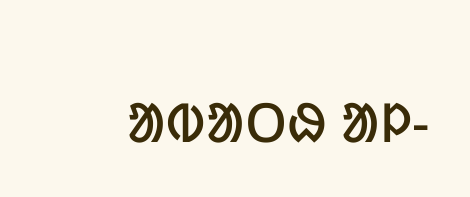ᱟᱵᱟᱛᱷ ᱟᱞ-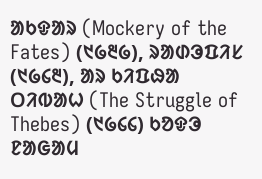ᱟᱠᱫᱟᱨ (Mockery of the Fates) (᱑᱙᱓᱙), ᱨᱟᱰᱳᱯᱤᱥ (᱑᱙᱔᱓), ᱟᱨ ᱠᱤᱯᱷᱟ ᱛᱤᱵᱟᱦ (The Struggle of Thebes) (᱑᱙᱔᱔) ᱠᱚᱫᱳ ᱱᱟᱜᱟᱢ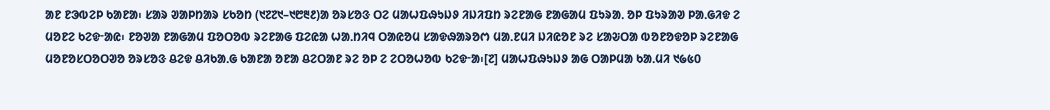ᱟᱱ ᱱᱳᱵᱮᱞ ᱠᱟᱱᱟ᱾ ᱥᱟᱨ ᱣᱟᱞᱴᱟᱨ ᱥᱠᱚᱴ (᱑᱗᱗᱑–᱑᱘᱓᱒)ᱟ ᱚᱨᱥᱚᱝ ᱛᱮ ᱢᱟᱦᱯᱷᱩᱡᱽ ᱤᱡᱤᱯᱴ ᱨᱮᱱᱟᱜ ᱱᱟᱜᱟᱢ ᱯᱩᱨᱟᱹ ᱚᱞ ᱯᱩᱨᱟᱣ ᱞᱟᱹᱜᱤᱫ ᱮ ᱢᱚᱱᱮ ᱠᱮᱫᱼᱟᱭ᱾ ᱱᱚᱣᱟ ᱱᱟᱜᱟᱢ ᱯᱚᱛᱚᱵ ᱨᱮᱱᱟᱜ ᱯᱮᱭᱟ ᱦᱟᱹᱴᱤᱧ ᱛᱟᱭᱚᱢ ᱥᱟᱫᱷᱟᱨᱚᱬ ᱢᱟᱹᱱᱢᱤ ᱡᱤᱭᱚᱱ ᱨᱮ ᱥᱟᱶᱛᱟ ᱵᱚᱱᱚᱫᱚᱞ ᱨᱮᱱᱟᱜ ᱢᱚᱱᱚᱥᱛᱚᱛᱣᱚ ᱚᱨᱥᱚᱝ ᱪᱮᱫ ᱪᱤᱠᱟᱹᱜ ᱠᱟᱱᱟ ᱚᱱᱟ ᱪᱮᱛᱟᱱ ᱨᱮ ᱚᱞ ᱮ ᱮᱛᱚᱦᱚᱵ ᱠᱮᱫᱼᱟ᱾[᱗] ᱢᱟᱦᱯᱷᱩᱡᱽ ᱟᱜ ᱛᱟᱞᱢᱟ ᱠᱟᱹᱢᱤ ᱑᱙᱕᱐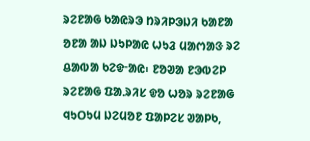ᱨᱮᱱᱟᱜ ᱠᱟᱭᱨᱳ ᱴᱨᱤᱞᱳᱡᱤ ᱠᱟᱱᱟ ᱚᱱᱟ ᱟᱡ ᱡᱩᱞᱟᱭ ᱦᱩᱲ ᱢᱟᱬᱟᱝ ᱨᱮ ᱪᱟᱵᱟ ᱠᱮᱫᱼᱟᱭ᱾ ᱱᱚᱣᱟ ᱱᱳᱵᱮᱞ ᱨᱮᱱᱟᱜ ᱯᱟᱹᱨᱤᱥ ᱫᱚ ᱦᱚᱨ ᱨᱮᱱᱟᱜ ᱧᱩᱛᱩᱢ ᱡᱮᱢᱚᱱ ᱯᱟᱞᱮᱥ ᱣᱟᱞᱠ,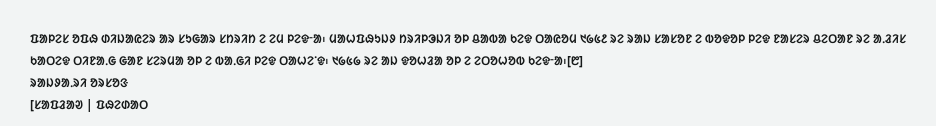ᱯᱟᱞᱮᱥ ᱚᱯᱷ ᱰᱤᱡᱟᱭᱮᱨ ᱟᱨ ᱥᱩᱜᱟᱨ ᱥᱴᱨᱤᱴ ᱮ ᱮᱢ ᱞᱮᱫᱼᱟ᱾ ᱢᱟᱦᱯᱷᱩᱡᱽ ᱴᱨᱤᱞᱳᱡᱤ ᱚᱞ ᱪᱟᱵᱟ ᱠᱮᱫ ᱛᱟᱭᱚᱢ ᱑᱙᱕᱒ ᱨᱮ ᱨᱟᱡ ᱥᱟᱥᱚᱱ ᱮ ᱵᱚᱫᱚᱞ ᱞᱮᱫ ᱱᱟᱥᱮᱨ ᱪᱮᱛᱟᱱ ᱨᱮ ᱟᱹᱲᱤᱥ ᱠᱟᱛᱮᱫ ᱛᱤᱱᱟᱹᱜ ᱜᱟᱱ ᱥᱮᱨᱢᱟ ᱚᱞ ᱮ ᱵᱟᱹᱜᱤ ᱞᱮᱫ ᱛᱟᱦᱮᱸᱫ᱾ ᱑᱙᱕᱙ ᱨᱮ ᱟᱡ ᱫᱚᱦᱲᱟ ᱚᱞ ᱮ ᱮᱛᱚᱦᱚᱵ ᱠᱮᱫᱼᱟ᱾[᱘]
ᱨᱟᱡᱽᱟᱹᱨᱤ ᱚᱨᱥᱚᱝ
[ᱥᱟᱯᱲᱟᱣ | ᱯᱷᱮᱰᱟᱛ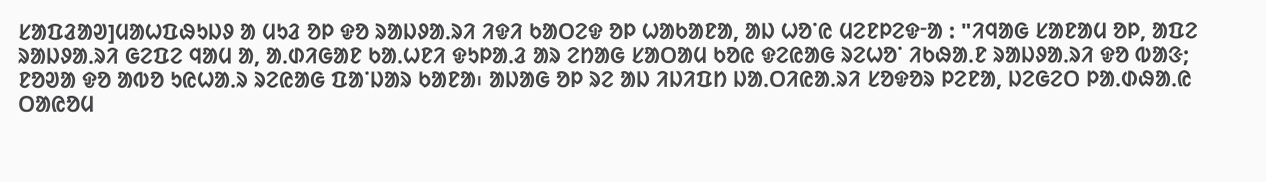ᱥᱟᱯᱲᱟᱣ]ᱢᱟᱦᱯᱷᱩᱡᱽ ᱟ ᱢᱩᱲ ᱚᱞ ᱫᱚ ᱨᱟᱡᱽᱟᱹᱨᱤ ᱤᱫᱤ ᱠᱟᱛᱮᱫ ᱚᱞ ᱦᱟᱠᱟᱱᱟ, ᱟᱡ ᱦᱚᱸᱭ ᱢᱮᱱᱞᱮᱫᱼᱟ : "ᱤᱧᱟᱜ ᱥᱟᱱᱟᱢ ᱚᱞ, ᱟᱯᱮ ᱨᱟᱡᱽᱟᱹᱨᱤ ᱜᱮᱯᱮ ᱧᱟᱢ ᱟ, ᱟᱹᱰᱤᱜᱟᱱ ᱠᱟᱹᱦᱱᱤ ᱫᱩᱞᱟᱹᱲ ᱟᱨ ᱮᱴᱟᱜ ᱥᱟᱛᱟᱢ ᱠᱚᱭ ᱫᱮᱭᱟᱜ ᱨᱮᱦᱚᱸ ᱤᱠᱷᱟᱹᱱ ᱨᱟᱡᱽᱟᱹᱨᱤ ᱫᱚ ᱵᱟᱝ; ᱱᱚᱣᱟ ᱫᱚ ᱟᱵᱚ ᱩᱭᱦᱟᱹᱨ ᱨᱮᱭᱟᱜ ᱯᱟᱸᱡᱟᱨ ᱠᱟᱱᱟ᱾ ᱟᱡᱟᱜ ᱚᱞ ᱨᱮ ᱟᱡ ᱤᱡᱤᱯᱴ ᱡᱟᱹᱛᱤᱭᱟᱹᱨᱤ ᱥᱚᱫᱚᱨ ᱞᱮᱱᱟ, ᱡᱮᱜᱮᱛ ᱞᱟᱹᱰᱷᱟᱹᱭ ᱛᱟᱭᱚᱢ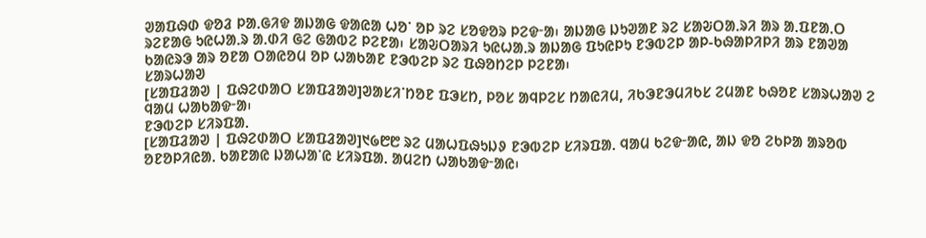ᱣᱟᱯᱷᱰ ᱫᱚᱲ ᱞᱟᱹᱜᱤᱫ ᱟᱡᱟᱜ ᱫᱟᱭᱟ ᱦᱚᱸ ᱚᱞ ᱨᱮ ᱥᱚᱫᱚᱨ ᱞᱮᱫᱼᱟ᱾ ᱟᱡᱟᱜ ᱡᱩᱣᱟᱱ ᱨᱮ ᱥᱟᱶᱛᱟᱹᱨᱤ ᱟᱨ ᱟᱹᱯᱱᱟᱹᱛ ᱨᱮᱱᱟᱜ ᱩᱭᱦᱟᱹᱨ ᱟᱹᱰᱤ ᱜᱮ ᱜᱟᱵᱮ ᱞᱮᱱᱟ᱾ ᱥᱟᱶᱛᱟᱨᱤ ᱩᱭᱦᱟᱹᱨ ᱟᱡᱟᱜ ᱯᱩᱭᱞᱩ ᱱᱳᱵᱮᱞ ᱟᱞ-ᱠᱷᱟᱞᱤᱞᱤ ᱟᱨ ᱱᱟᱣᱟ ᱠᱟᱭᱨᱳ ᱟᱨ ᱚᱱᱟ ᱛᱟᱭᱚᱢ ᱚᱞ ᱦᱟᱠᱟᱱ ᱱᱳᱵᱮᱞ ᱨᱮ ᱯᱷᱚᱴᱮᱞ ᱞᱮᱱᱟ᱾
ᱥᱟᱨᱦᱟᱣ
[ᱥᱟᱯᱲᱟᱣ | ᱯᱷᱮᱰᱟᱛ ᱥᱟᱯᱲᱟᱣ]ᱣᱟᱥᱤᱸᱴᱚᱱ ᱯᱳᱥᱴ, ᱞᱚᱥ ᱟᱧᱞᱮᱥ ᱴᱟᱭᱤᱢ, ᱤᱠᱳᱱᱳᱢᱤᱠᱥ ᱮᱢᱟᱱ ᱠᱷᱚᱱ ᱥᱟᱨᱦᱟᱣ ᱮ ᱧᱟᱢ ᱦᱟᱠᱟᱫᱼᱟ᱾
ᱱᱳᱵᱮᱞ ᱥᱤᱨᱯᱟᱹ
[ᱥᱟᱯᱲᱟᱣ | ᱯᱷᱮᱰᱟᱛ ᱥᱟᱯᱲᱟᱣ]᱑᱙᱘᱘ ᱨᱮ ᱢᱟᱦᱯᱷᱩᱡᱽ ᱱᱳᱵᱮᱞ ᱥᱤᱨᱯᱟᱹ ᱧᱟᱢ ᱠᱮᱫᱼᱟᱭ, ᱟᱡ ᱫᱚ ᱮᱠᱞᱟ ᱟᱨᱚᱵ ᱚᱱᱚᱞᱤᱭᱟᱹ ᱠᱟᱱᱟᱭ ᱡᱟᱦᱟᱸᱭ ᱥᱤᱨᱯᱟᱹ ᱟᱢᱮᱴ ᱦᱟᱠᱟᱫᱼᱟᱭ᱾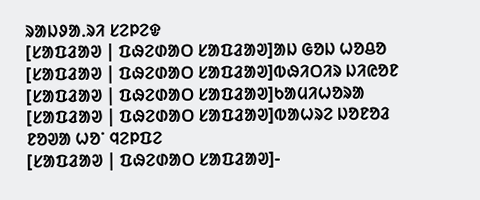ᱨᱟᱡᱽᱟᱹᱨᱤ ᱥᱮᱞᱮᱫ
[ᱥᱟᱯᱲᱟᱣ | ᱯᱷᱮᱰᱟᱛ ᱥᱟᱯᱲᱟᱣ]ᱟᱡ ᱜᱚᱡ ᱦᱚᱪᱚ
[ᱥᱟᱯᱲᱟᱣ | ᱯᱷᱮᱰᱟᱛ ᱥᱟᱯᱲᱟᱣ]ᱵᱷᱤᱛᱤᱨ ᱡᱤᱭᱚᱱ
[ᱥᱟᱯᱲᱟᱣ | ᱯᱷᱮᱰᱟᱛ ᱥᱟᱯᱲᱟᱣ]ᱠᱟᱢᱤᱦᱚᱨᱟ
[ᱥᱟᱯᱲᱟᱣ | ᱯᱷᱮᱰᱟᱛ ᱥᱟᱯᱲᱟᱣ]ᱵᱟᱦᱨᱮ ᱡᱚᱱᱚᱲ
ᱱᱚᱣᱟ ᱦᱚᱸ ᱧᱮᱞᱯᱮ
[ᱥᱟᱯᱲᱟᱣ | ᱯᱷᱮᱰᱟᱛ ᱥᱟᱯᱲᱟᱣ]-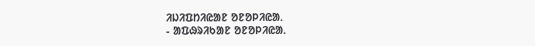ᱤᱡᱤᱯᱴᱤᱭᱟᱱ ᱚᱱᱚᱞᱤᱭᱟᱹ
- ᱟᱯᱷᱨᱤᱠᱟᱱ ᱚᱱᱚᱞᱤᱭᱟᱹ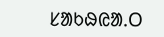ᱥᱟᱠᱷᱭᱟᱹᱛ